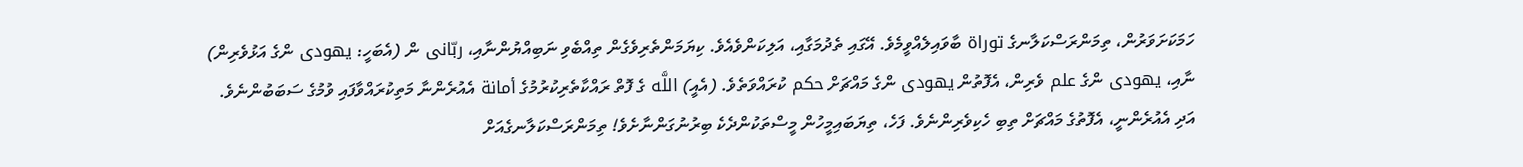ހަމަކަށަވަރުން، ތިމަންރަސްކަލާނގެ توراة ބާވައިލެއްވީމެވެ. އޭގައި ތެދުމަގާއި، އަލިކަންވެއެވެ. ކިޔަމަންތެރިވެގެން ތިއްބެވި ނަބިއްޔުންނާއި، ربّانى ން (އެބަހީ: يهودى ންގެ އަޅުވެރިން) ނާއި، يهودى ންގެ علم ވެރިން، އެފޮތުން يهودى ންގެ މައްޗަށް حكم ކުރައްވަތެވެ. (އެއީ) اللَّه ގެ ފޮތް ރައްކާތެރިކުރުމުގެ أمانة އެއުރެންނާ މަތިކުރައްވާފައި ވުމުގެ ސަބަބުންނެވެ. އަދި އެއުރެންނީ، އެފޮތުގެ މައްޗަށް ތިބި ހެކިވެރިންނެވެ. ފަހެ، ތިޔަބައިމީހުން މީސްތަކުންދެކެ ބިރުނުގަންނާށެވެ! ތިމަންރަސްކަލާނގެއަށް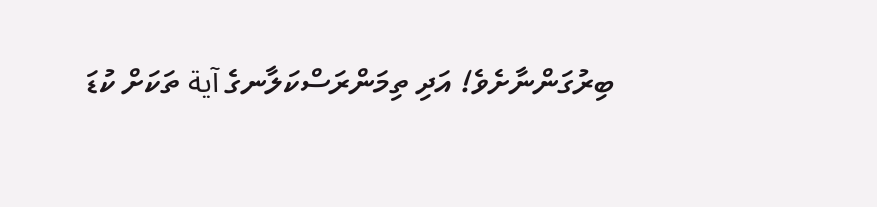ބިރުގަންނާށެވެ! އަދި ތިމަންރަސްކަލާނގެ آية ތަކަށް ކުޑަ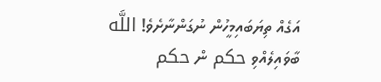އަގެއް ތިޔަބައިމީހުން ނުގަންނާށެވެ! اللَّه ބާވައިލެއްވި حكم ން حكم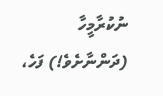ނުކުރާމީހާ (ދަންނާށެވެ!) ފަހެ،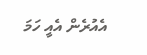އެއުރެން އެއީ ހަމަ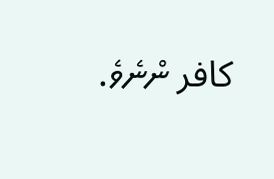كافر ންނެވެ.